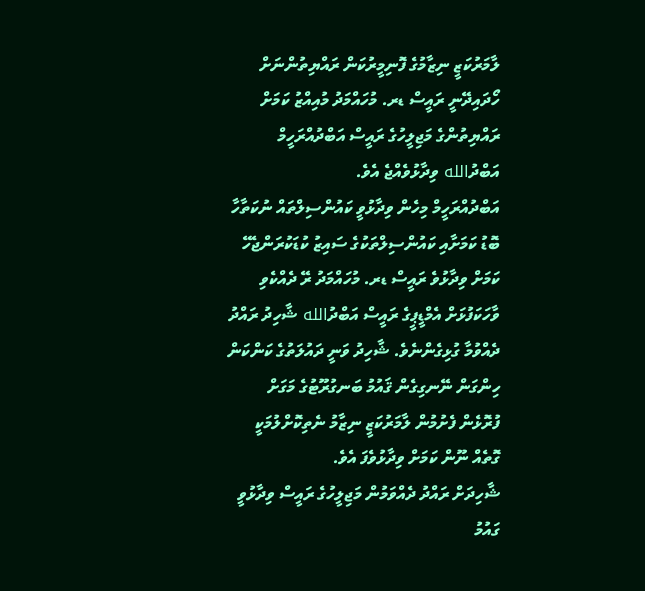ލާމަރުކަޒީ ނިޒާމުގެ ފޮނިމީރުކަން ރައްޔިތުންނަށް ހޯދައިދޭނީ ރައީސް ޑރ. މުހައްމަދު މުއިއްޒު ކަމަށް ރައްޔިތުންގެ މަޖިލީހުގެ ރައީސް އަބްދުއްރަހީމް އަބްދުالله ވިދާޅުވެއްޖެ އެވެ.
އަބްދުއްރަހީމް މިހެން ވިދާޅުވީ ކައުންސިލްތައް ނުކަތާހާ ބޮޑު ކަމަށާއި ކައުންސިލްތަކުގެ ސައިޒު ކުޑަކުރަންޖެހޭ ކަމަށް ވިދާޅުވެ ރައީސް ޑރ. މުހައްމަދު ރޭ ދެއްކެވި ވާހަކަފުޅަށް އެމްޑީޕީގެ ރައީސް އަބްދުالله ޝާހިދު ރައްދު ދެއްވުމާ ގުޅިގެންނެވެ. ޝާހިދު ވަނީ ދައުލަތުގެ ކަންކަން ހިންގަން ނޭނގިގެން ޤައުމު ބަނގުރޫޓުގެ މަގަށް ފުރޮޅެން ފެށުމުން ލާމަރުކަޒީ ނިޒާމު ނެތިކޮށްލުމަކީ ގޮތެއް ނޫން ކަމަށް ވިދާޅުވެފަ އެވެ.
ޝާހިދަށް ރައްދު ދެއްވަމުން މަޖިލީހުގެ ރައީސް ވިދާޅުވީ ގައުމު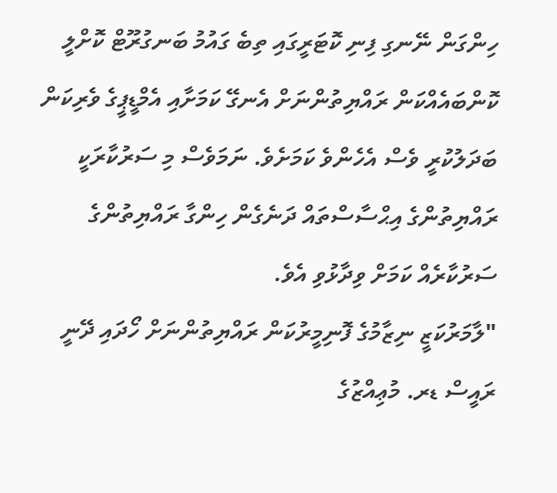ހިންގަން ނޭނގި ފިނި ކޮޓަރީގައި ތިބެ ގައުމު ބަނގުރޫޓް ކޮށްލީ ކޮންބައެއްކަން ރައްޔިތުންނަށް އެނގޭ ކަމަށާއި އެމްޑީޕީގެ ވެރިކަން ބަދަލުކުރީ ވެސް އެހެންވެ ކަމަށެވެ. ނަމަވެސް މި ސަރުކާރަކީ ރައްޔިތުންގެ އިޙްސާސްތައް ދަނެގެން ހިންގާ ރައްޔިތުންގެ ސަރުކާރެއް ކަމަށް ވިދާޅުވި އެވެ.
"ލާމަރުކަޒީ ނިޒާމުގެ ފޮނިމީރުކަން ރައްޔިތުންނަށް ހޯދައި ދޭނީ ރައީސް ޑރ. މުޢިއްޒުގެ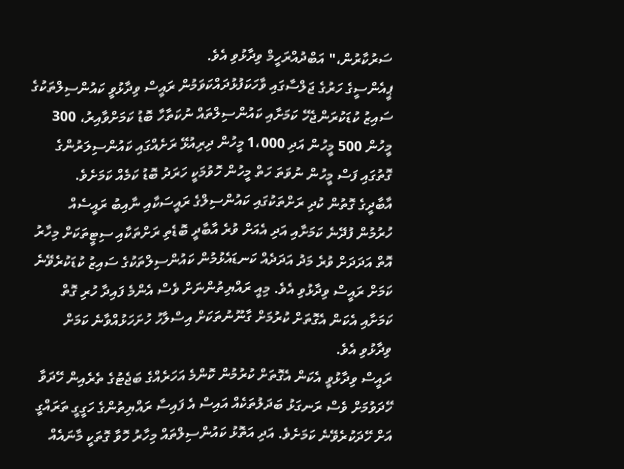ސަރުކާރުން،" އަބްދުއްރަހީމް ވިދާޅުވި އެވެ.
ޕީއެންސީގެ ހަރުގެ ޖަލްސާގައި ވާހަކަފުޅުދައްކަވަމުން ރައީސް ވިދާޅުވީ ކައުންސިލްތަކުގެ ސައިޒު ކުޑަކުރަންޖެހޭ ކަމަށާއި ކައުންސިލްތައް ނުކަތާހާ ބޮޑު ކަމަށްވާއިރު، 300 މީހުން 500 މީހުން އަދި 1،000 މީހުން ދިރިއުޅޭ ރަށެއްގައި ކައުންސިލަރުންގެ ގޮތުގައި ފަސް މީހުން ނުވަތަ ހަތް މީހުން ހޮވުމަކީ ހަރަދު ބޮޑު ކަމެއް ކަމަށެވެ.
އާބާދީގެ ގޮތުން ކުދި ރަށްތަކުގައި ކައުންސިލްގެ ރައީސަކާއި ނާއިބު ރައީސެއް ހުރުމުން ފުދޭނެ ކަމަށާއި އަދި އެއަށް ވުރެ އާބާދީ ބޮޑެތި ރަށްތަކާއި ސިޓީތަކަށް މިހާރު އޮތް އަދަދަށް ވުރެ މަދު އަދަދެއް ކަނޑައެޅުމުން ކައުންސިލްތަކުގެ ސައިޒު ކުޑަކުރެވޭނެ ކަމަށް ރައީސް ވިދާޅުވި އެވެ. މިއީ ރައްޔިތުންނަށް ވެސް އެންމެ ފައިދާ ހުރި ގޮތް ކަމަށާއި އެކަން އެގޮތަށް ކުރުމަށް ގާނޫނުތަކަށް އިސްލާހު ހުށަހަޅުއްވާނެ ކަމަށް ވިދާޅުވި އެވެ.
ރައީސް ވިދާޅުވީ އެކަން އެގޮތަށް ކުރުމުން ކޮންމެ އަހަރެއްގެ ބަޖެޓުގެ ތެރެއިން ހޭދަވާ ހޭދަވުމަށް ވެސް ރަނގަޅު ބަދަލުތަކެއް އައިސް އެ ފައިސާ ރައްޔިތުންގެ ހަގީގީ ތަރައްގީ އަށް ހޭދަކުރެވޭނެ ކަމަށެވެ. އަދި އަތޮޅު ކައުންސިލްތައް މިހާރު ހޮވާ ގޮތަކީ މާނައެއް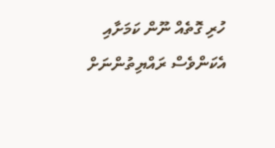ހުރި ގޮތެއް ނޫން ކަމަށާއި އެކަންވެސް ރައްޔިތުންނަށް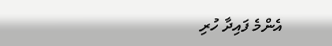އެންމެ ފައިދާ ހުރި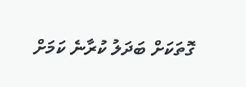ގޮތަކަށް ބަދަލު ކުރާނެ ކަމަށް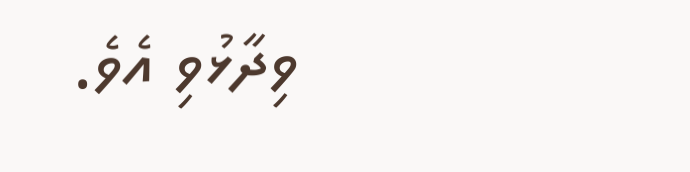ވިދާޅުވި އެވެ.